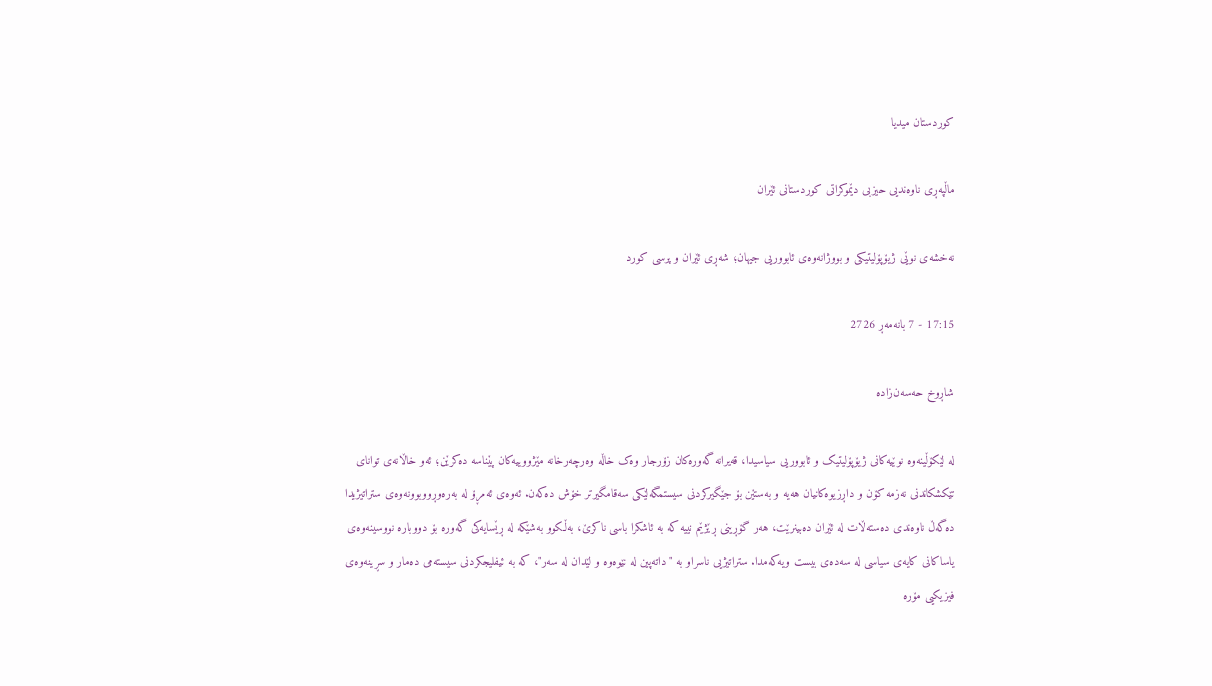کوردستان میدیا

ماڵپەڕی ناوەندیی حیزبی دێموکراتی کوردستانی ئێران

نەخشەی نوێی ژیۆپۆلیتیکی و بووژانەوەی ئابووریی جیهان؛ شەڕی ئێران و پرسی کورد

17:15 - 7 بانەمەڕ 2726

شاڕوخ حەسەن‌زادە

لە لێکۆڵینەوە نوێیەکانی ژیۆپۆلیتیک و ئابووریی سیاسیدا، قەیرانە گەورەکان زۆرجار وەک خاڵە وەرچەرخانە مێژووییەکان پێناسە دەکرێن؛ ئەو خاڵانەی توانای تێکشکاندنی نەزمە کۆن و داڕزیوەکانیان هەیە و بەستێن بۆ جێگیرکردنی سیستمگەلێکی سەقامگیرتر خۆش دەکەن. ئەوەی ئەمڕۆ لە بەرەوڕووبوونەوەی ستراتیژیدا دەگەڵ ناوەندی دەستەڵات لە ئێران دەبینرێت، هەر گۆڕینی ڕێژێم نییە کە بە ئاشکرا باسی ناکرێ، بەڵکوو بەشێکە لە ڕێسایەکی گەورە بۆ دووبارە نووسینەوەی یاساکانی کایەی سیاسی لە سەدەی بیست ویەکەمدا. ستراتیژیی ناسراو بە "داتەپین لە نێوەوە و لێدان لە سەر"، کە بە ئیفلیجکردنی سیستەمی دەمار و سڕینەوەی فیزیکیی مۆرە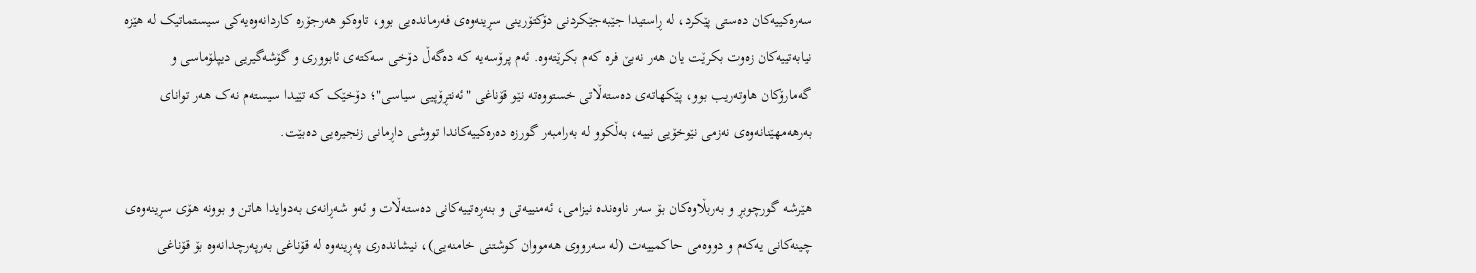سەرەکییەکان دەستی پێکرد، لە ڕاستیدا جێبەجێکردنی دۆکتۆرینی سڕینەوەی فەرماندەیی بوو، تاوەکو هەرجۆرە کاردانەوەیەکی سیستماتیک لە هێزە نیابەتییەکان زەوت بکرێت یان هەر نەبێ فرە کەم بکرێتەوە. ئەم پرۆسەیە کە دەگەڵ دۆخی سەکتەی ئابووری و گۆشەگیریی دیپلۆماسی و گەمارۆکان هاوتەریب بوو، پێکهاتەی دەستەڵاتی خستووەتە نێو قۆناغی "ئەنتڕۆپیی سیاسی"؛ دۆخێک کە تێیدا سیستەم نەک هەر توانای بەرهەمهێنانەوەی نەزمی نێوخۆیی نییە، بەڵکوو لە بەرامبەر گورزە دەرەکییەکاندا تووشی داڕمانی زنجیرەیی دەبێت.

هێرشە گورچوبڕ و بەربڵاوەکان بۆ سەر ناوەندە نیزامی، ئەمنییەتی و بنەڕەتییەکانی دەستەڵات و ئەو شەڕانەی بەدوایدا هاتن و بوونە هۆی سڕینەوەی چینەکانی یەکەم و دووەمی حاکمییەت (لە سەرووی هەمووان کوشتنی خامنەیی)، نیشاندەری پەڕینەوە لە قۆناغی بەرپەرچدانەوە بۆ قۆناغی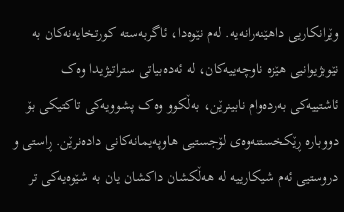وێرانکاریی داهێنەرانەیە. لەم نێوەدا، ئاگربەستە کورتخایەنەکان بە نێوبژیوانیی هێزە ناوچەییەکان، لە ئەدەبیاتی ستراتیژیدا وەک ئاشتییەکی بەردەوام نابینرێن، بەڵکوو وەک پشوویەکی تاکتیکی بۆ دووبارە ڕێکخستنەوەی لۆجستیی هاوپەیمانەکانی دادەنرێن. ڕاستی و دروستیی ئەم شیکارییە لە هەڵکشان داکشان یان بە شێوەیەکی تر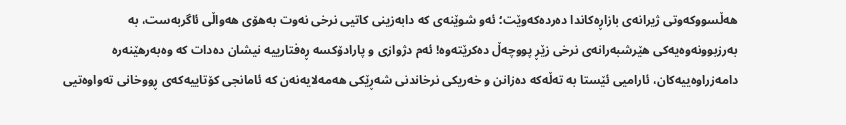هەڵسووکەوتی ژیرانەی بازاڕەکاندا دەردەکەوێت؛ ئەو شوێنەی کە دابەزینی کاتیی نرخی نەوت بەهۆی هەواڵی ئاگربەست، بە بەرزبوونەوەیەکی هێرشبەرانەی نرخی زێڕ پووچەڵ دەکرێتەوە! ئەم دژوازی و پارادۆکسە ڕەفتارییە نیشان دەدات کە وەبەرهێنەرە دامەزراوەییەکان، ئارامیی ئێستا بە تەڵەکە دەزانن و خەریکی نرخاندنی شەڕێکی هەمەلایەنەن کە ئامانجی کۆتاییەکەی ڕووخانی تەواوەتیی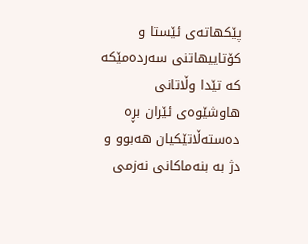پێکهاتەی ئێستا و کۆتاییهاتنی سەردەمێکە کە تێدا وڵاتانی هاوشێوەی ئێران بڕە دەستەڵاتێکیان هەبوو و دژ بە بنەماکانی نەزمی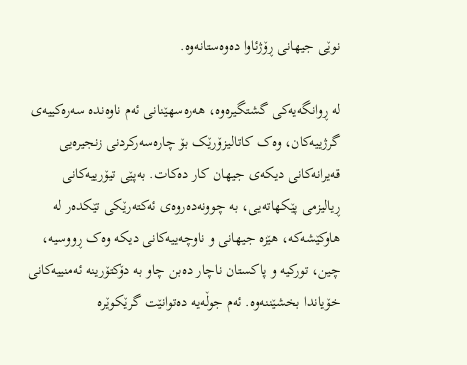نوێی جیهانی ڕۆژئاوا دەوەستانەوە.

لە ڕوانگەیەکی گشتگیرەوە، هەرەسهێنانی ئەم ناوەندە سەرەکییەی گرژییەکان، وەک کاتالیزۆرێک بۆ چارەسەرکردنی زنجیرەیی قەیرانەکانی دیکەی جیهان کار دەکات. بەپێی تیۆرییەکانی ڕیالیزمی پێکهاتەیی، بە چوونەدەروەی ئەکتەرێکی تێکدەر لە هاوکێشەکە، هێزە جیهانی و ناوچەییەکانی دیکە وەک ڕووسیە، چین، تورکیە و پاکستان ناچار دەبن چاو بە دۆکتۆرینە ئەمنییەکانی خۆیاندا بخشێننەوە. ئەم جوڵەیە دەتوانێت گرێکوێرە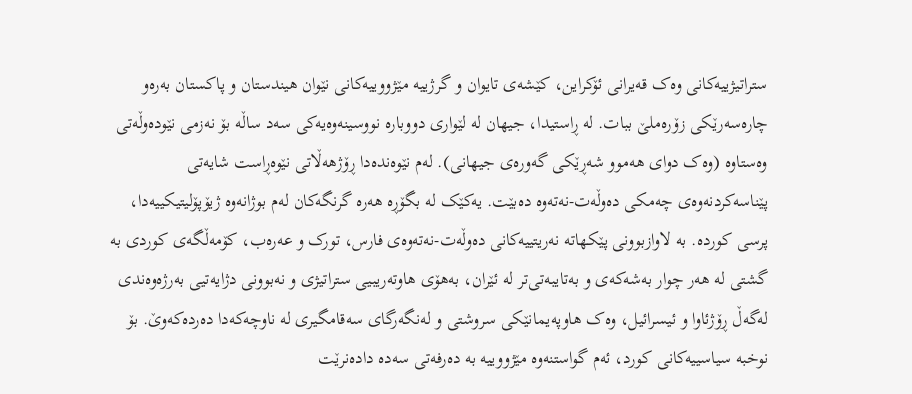ستراتیژییەکانی وەک قەیرانی ئۆکراین، کێشەی تایوان و گرژییە مێژووییەکانی نێوان هیندستان و پاکستان بەرەو چارەسەرێکی زۆرەملێ ببات. لە ڕاستیدا، جیهان لە لێواری دووبارە نووسینەوەیەکی سەد ساڵە بۆ نەزمی نێودەوڵەتی وەستاوە (وەک دوای هەموو شەڕێکی گەورەی جیهانی). لەم نێوەندەدا ڕۆژهەڵاتی نێوەڕاست شایەتی پێناسەکردنەوەی چەمکی دەوڵەت-نەتەوە دەبێت. یەکێک لە بگۆڕە هەرە گرنگەکان لەم بوژانەوە ژیۆپۆلیتیکییەدا، پرسی کوردە. بە لاوازبوونی پێکهاتە نەریتییەکانی دەوڵەت-نەتەوەی فارس، تورک و عەرەب، کۆمەڵگەی کوردی بە گشتی لە هەر چوار بەشەکەی و بەتایبەتی‌تر لە ئێران، بەهۆی هاوتەریبیی ستراتیژی و نەبوونی دژایەتیی بەرژەوەندی لەگەڵ ڕۆژئاوا و ئیسرائیل، وەک هاوپەیمانێکی سروشتی و لەنگەرگای سەقامگیری لە ناوچەکەدا دەردەکەوێ. بۆ نوخبە سیاسییەکانی کورد، ئەم گواستنەوە مێژووییە بە دەرفەتی سەدە دادەنرێت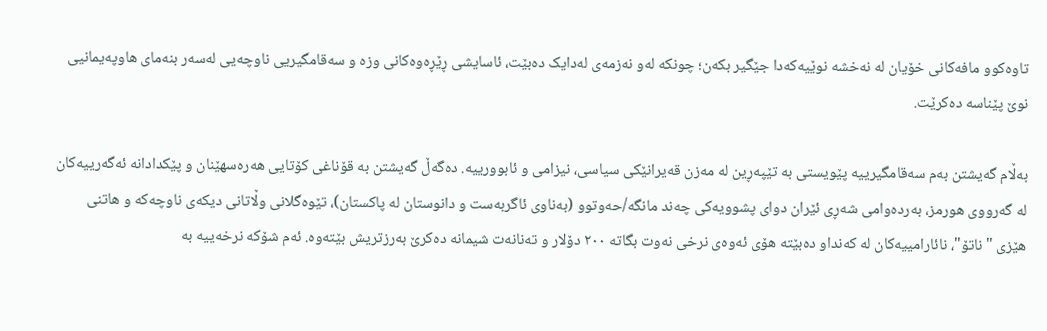تاوەکوو مافەکانی خۆیان لە نەخشە نوێیەکەدا جێگیر بکەن؛ چونکە لەو نەزمەی لەدایک دەبێت، ئاسایشی ڕێڕەوەکانی وزە و سەقامگیریی ناوچەیی لەسەر بنەمای هاوپەیمانیی نوێ پێناسە دەکرێت.

بەڵام گەیشتن بەم سەقامگیرییە پێویستی بە تێپەڕین لە مەزن قەیرانێکی سیاسی، نیزامی و ئابوورییە. دەگەڵ گەیشتن بە قۆناغی کۆتایی هەرەسهێنان و پێکدادانە ئەگەرییەکان لە گەرووی هورمز، بەردەوامی شەڕی ئێران دوای پشوویەکی چەند مانگە/حەوتوو (بەناوی ئاگربەست و دانوستان لە پاکستان)، تێوەگلانی وڵاتانی دیکەی ناوچەکە و هاتنی هێزی "ناتۆ"، نائارامییەکان لە کەنداو دەبێتە هۆی ئەوەی نرخی نەوت بگاتە ٢٠٠ دۆلار و تەنانەت شیمانە دەکرێ بەرزتریش بێتەوە. ئەم شۆکە نرخەییە بە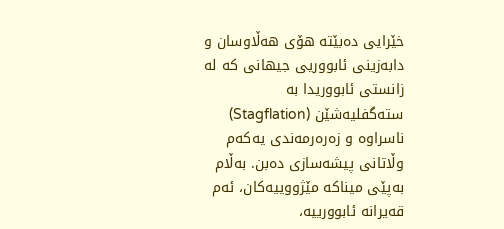خێرایی دەبێتە هۆی هەڵاوسان و دابەزینی ئابووریی جیهانی کە لە زانستی ئابووریدا بە ستەگفلیەشێن (Stagflation) ناسراوە و زەرەرمەندی یەکەم وڵاتانی پیشەسازی دەبن. بەڵام بەپێی میناکە مێژووییەکان، ئەم قەیرانە ئابوورییە،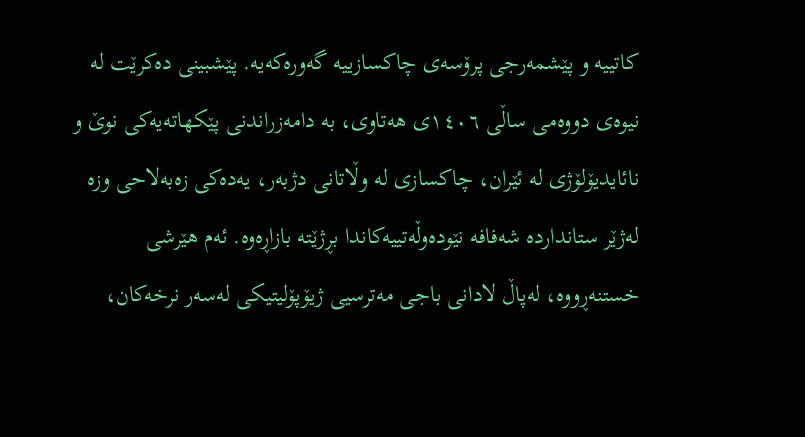کاتییە و پێشمەرجی پرۆسەی چاکسازییە گەورەکەیە. پێشبینی دەکرێت لە نیوەی دووەمی ساڵی ١٤٠٦ی هەتاوی، بە دامەزراندنی پێکهاتەیەکی نوێ و نائایدیۆلۆژی لە ئێران، چاکسازی لە وڵاتانی دژبەر، یەدەکی زەبەلاحی وزە لەژێر ستانداردە شەفافە نێودەوڵەتییەکاندا بڕژێتە بازاڕەوە. ئەم هێرشی خستنەڕووە، لەپاڵ لادانی باجی مەترسیی ژیۆپۆلیتیکی لەسەر نرخەکان،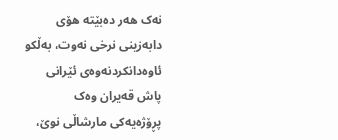نەک هەر دەبێتە هۆی دابەزینی نرخی نەوت، بەڵکو ئاوەدانکردنەوەی ئێرانی پاش قەیران وەک پڕۆژەیەکی مارشاڵی نوێ،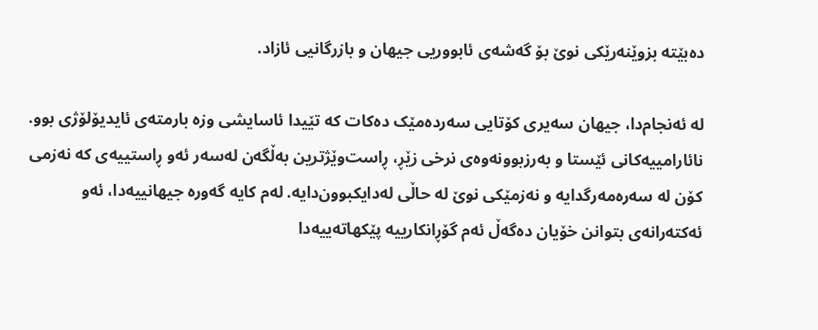دەبێتە بزوێنەرێکی نوێ بۆ گەشەی ئابووریی جیهان و بازرگانیی ئازاد.

لە ئەنجام‌دا، جیهان سەیری کۆتایی سەردەمێک دەکات کە تێیدا ئاسایشی وزە بارمتەی ئایدیۆلۆژی بوو. نائارامییەکانی ئێستا و بەرزبوونەوەی نرخی زێڕ، ڕاست‌وێژترین بەڵگەن لەسەر ئەو ڕاستییەی کە نەزمی کۆن لە سەرەمەرگدایە و نەزمێکی نوێ لە حاڵی لەدایکبوون‌دایە. لەم کایە گەورە جیهانییەدا، ئەو ئەکتەرانەی بتوانن خۆیان دەگەڵ ئەم گۆڕانکارییە پێکهاتەییەدا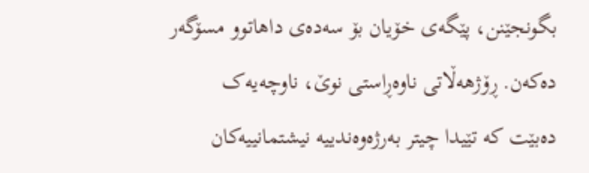بگونجێنن، پێگەی خۆیان بۆ سەدەی داهاتوو مسۆگەر دەکەن. ڕۆژهەڵاتی ناوەڕاستی نوێ، ناوچەیەک دەبێت کە تێیدا چیتر بەرژەوەندییە نیشتمانییەکان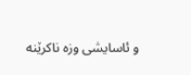و ئاسایشی وزە ناکرێنە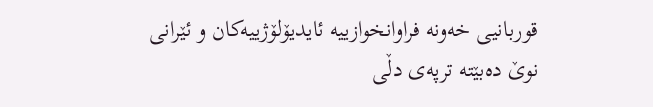قوربانیی خەونە فراوانخوازییە ئایدیۆلۆژییەکان و ئێرانی نوێ دەبێتە ترپەی دڵی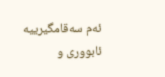ئەم سەقامگیرییە ئابووری و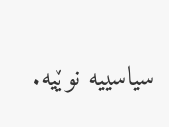سیاسییە نوێیە.